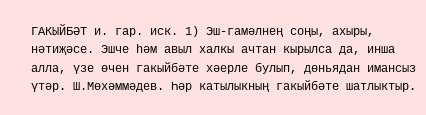ГАКЫЙБӘТ и. гар. иск. 1) Эш-гамәлнең соңы, ахыры, нәтиҗәсе. Эшче һәм авыл халкы ачтан кырылса да, инша алла, үзе өчен гакыйбәте хәерле булып, дөньядан имансыз үтәр. Ш.Мөхәммәдев. Һәр катылыкның гакыйбәте шатлыктыр.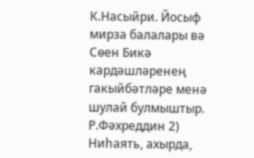К.Насыйри. Йосыф мирза балалары вә Сөен Бикә кардәшләренең гакыйбәтләре менә шулай булмыштыр. Р.Фәхреддин 2) Ниһаять, ахырда,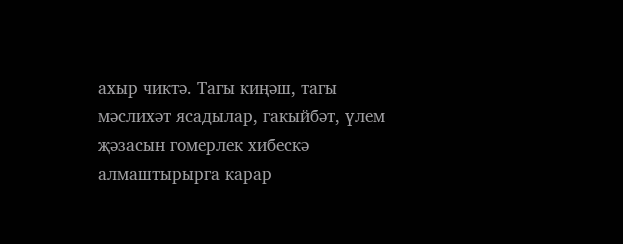ахыр чиктә. Тагы киңәш, тагы мәслихәт ясадылар, гакыйбәт, үлем җәзасын гомерлек хибескә алмаштырырга карар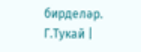бирделәр. Г.Тукай |